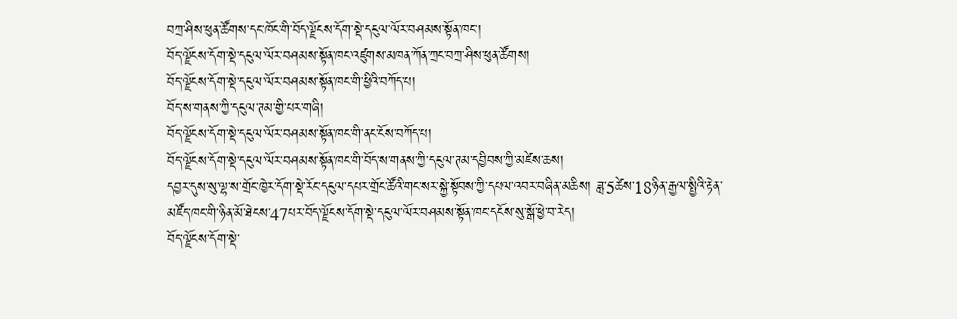བཀྲ་ཤིས་ཕུན་ཚོགས་དང་ཁོང་གི་བོད་ལྗོངས་དོག་སྡེ་དངུལ་ལོར་བཤམས་སྟོན་ཁང་།
བོད་ལྗོངས་དོག་སྡེ་དངུལ་ལོར་བཤམས་སྟོན་ཁང་འཛུགས་མཁན་ཀོན་ཀྲང་བཀྲ་ཤིས་ཕུན་ཚོགས།
བོད་ལྗོངས་དོག་སྡེ་དངུལ་ལོར་བཤམས་སྟོན་ཁང་གི་ཕྱིའི་བཀོད་པ།
བོད་ས་གནས་ཀྱི་དངུལ་ཊམ་གྱི་པར་གཞི།
བོད་ལྗོངས་དོག་སྡེ་དངུལ་ལོར་བཤམས་སྟོན་ཁང་གི་ནང་ངོས་བཀོད་པ།
བོད་ལྗོངས་དོག་སྡེ་དངུལ་ལོར་བཤམས་སྟོན་ཁང་གི་བོད་ས་གནས་ཀྱི་དངུལ་ཊམ་དབྱིབས་ཀྱི་མཛེས་ཆས།
དབྱར་དུས་སུ་ལྷ་ས་གྲོང་ཁྱེར་དོག་སྡེ་རོང་དངུལ་དཔར་གྲོང་ཚོའི་གང་སར་སྐྱེ་སྟོབས་ཀྱི་དཔལ་འབར་བཞིན་མཆིས། ཟླ་5ཚེས་18ཉིན་རྒྱལ་སྤྱིའི་རྟེན་མཛོད་ཁང་གི་ཉིན་མོ་ཐེངས་47པར་བོད་ལྗོངས་དོག་སྡེ་དངུལ་ལོར་བཤམས་སྟོན་ཁང་དངོས་སུ་སྒོ་ཕྱེ་བ་རེད།
བོད་ལྗོངས་དོག་སྡེ་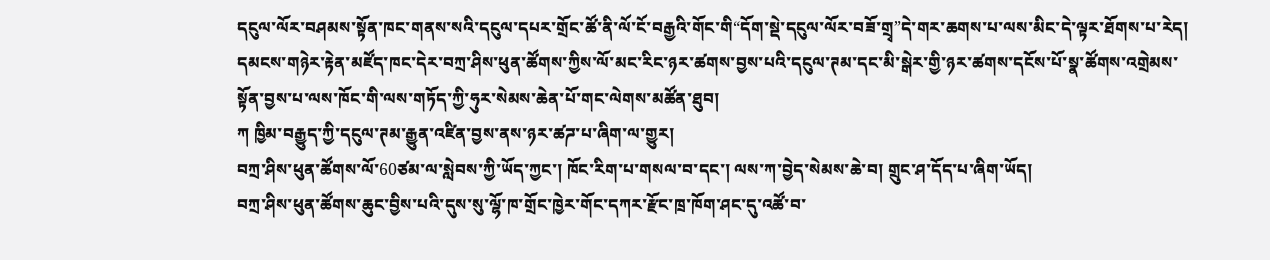དངུལ་ལོར་བཤམས་སྟོན་ཁང་གནས་སའི་དངུལ་དཔར་གྲོང་ཚོ་ནི་ལོ་ངོ་བརྒྱའི་གོང་གི“དོག་སྡེ་དངུལ་ལོར་བཟོ་གྲྭ”དེ་གར་ཆགས་པ་ལས་མིང་དེ་ལྟར་ཐོགས་པ་རེད། དམངས་གཉེར་རྟེན་མཛོད་ཁང་དེར་བཀྲ་ཤིས་ཕུན་ཚོགས་ཀྱིས་ལོ་མང་རིང་ཉར་ཚགས་བྱས་པའི་དངུལ་ཊམ་དང་མི་སྒེར་གྱི་ཉར་ཚགས་དངོས་པོ་སྣ་ཚོགས་འགྲེམས་སྟོན་བྱས་པ་ལས་ཁོང་གི་ལས་གཏོད་ཀྱི་ཧུར་སེམས་ཆེན་པོ་གང་ལེགས་མཚོན་ཐུབ།
ཀ ཁྱིམ་བརྒྱུད་ཀྱི་དངུལ་ཊམ་རྒྱུན་འཛིན་བྱས་ནས་ཉར་ཚཌ་པ་ཞིག་ལ་གྱུར།
བཀྲ་ཤིས་ཕུན་ཚོགས་ལོ་60ཙམ་ལ་སླེབས་ཀྱི་ཡོད་ཀྱང་། ཁོང་རིག་པ་གསལ་བ་དང་། ལས་ཀ་བྱེད་སེམས་ཆེ་བ། གྲུང་ཤ་དོད་པ་ཞིག་ཡོད།
བཀྲ་ཤིས་ཕུན་ཚོགས་ཆུང་བྱིས་པའི་དུས་སུ་ལྷོ་ཁ་གྲོང་ཁྱེར་གོང་དཀར་རྫོང་ཁྲ་ཁོག་ཤང་དུ་འཚོ་བ་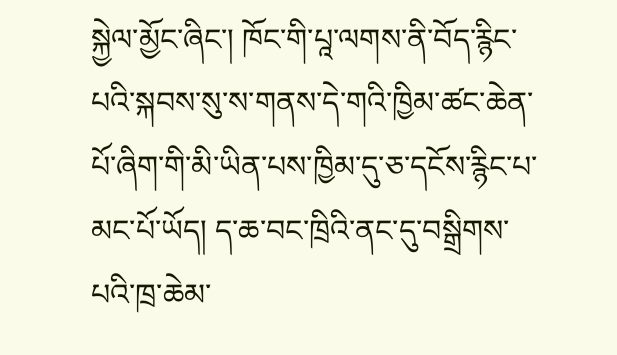སྐྱེལ་མྱོང་ཞིང་། ཁོང་གི་པཱ་ལགས་ནི་བོད་རྙིང་པའི་སྐབས་སུ་ས་གནས་དེ་གའི་ཁྱིམ་ཚང་ཆེན་པོ་ཞིག་གི་མི་ཡིན་པས་ཁྱིམ་དུ་ཅ་དངོས་རྙིང་པ་མང་པོ་ཡོད། ད་ཆ་བང་ཁྲིའི་ནང་དུ་བསྒྲིགས་པའི་ཁྲ་ཆེམ་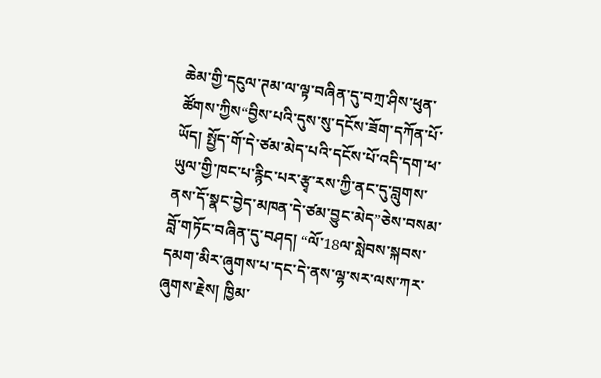ཆེམ་གྱི་དངུལ་ཊམ་ལ་ལྟ་བཞིན་དུ་བཀྲ་ཤིས་ཕུན་ཚོགས་ཀྱིས“བྱིས་པའི་དུས་སུ་དངོས་ཟོག་དཀོན་པོ་ཡོད། སྤྱོད་གོ་དེ་ཙམ་མེད་པའི་དངོས་པོ་འདི་དག་ཕ་ཡུལ་གྱི་ཁང་པ་རྙིང་པར་རྩྭ་རས་ཀྱི་ནང་དུ་བླུགས་ནས་དོ་སྣང་བྱེད་མཁན་དེ་ཙམ་བྱུང་མེད”ཅེས་བསམ་བློ་གཏོང་བཞིན་དུ་བཤད། “ལོ་18ལ་སླེབས་སྐབས་དམག་མིར་ཞུགས་པ་དང་དེ་ནས་ལྷ་སར་ལས་ཀར་ཞུགས་རྗེས། ཁྱིམ་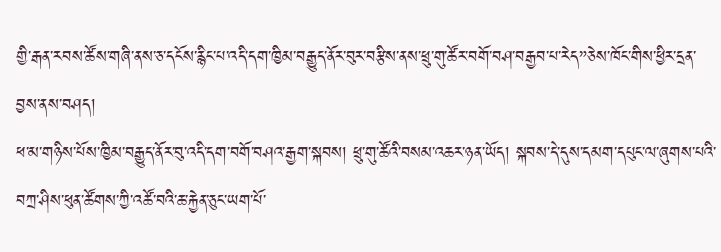གྱི་རྒན་རབས་ཚོས་གཞི་ནས་ཅ་དངོས་རྙིང་པ་འདི་དག་ཁྱིམ་བརྒྱུད་ནོར་བུར་བརྩིས་ནས་ཕྲུ་གུ་ཚོར་བགོ་བཤ་བརྒྱབ་པ་རེད”ཅེས་ཁོང་གིས་ཕྱིར་དྲན་བྱས་ནས་བཤད།
ཕ་མ་གཉིས་པོས་ཁྱིམ་བརྒྱུད་ནོར་བུ་འདི་དག་བགོ་བཤའ་རྒྱག་སྐབས། ཕྲུ་གུ་ཚོའི་བསམ་འཆར་ཉན་ཡོད། སྐབས་དེ་དུས་དམག་དཔུང་ལ་ཞུགས་པའི་བཀྲ་ཤིས་ཕུན་ཚོགས་ཀྱི་འཚོ་བའི་ཆ་རྐྱེན་ཅུང་ཡག་པོ་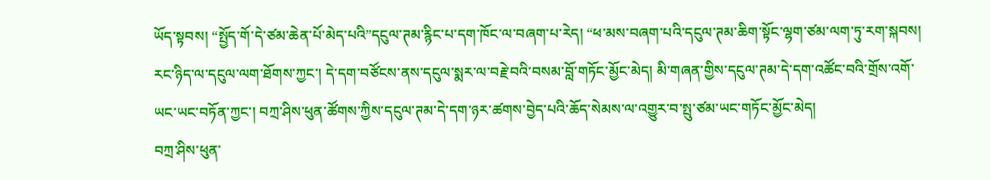ཡོད་སྟབས། “སྤྱོད་གོ་དེ་ཙམ་ཆེན་པོ་མེད་པའི”དངུལ་ཊམ་རྙིང་པ་དག་ཁོང་ལ་བཞག་པ་རེད། “ཕ་མས་བཞག་པའི་དངུལ་ཊམ་ཆིག་སྟོང་ལྷག་ཙམ་ལག་ཏུ་རག་སྐབས། རང་ཉིད་ལ་དངུལ་ལག་ཐོགས་ཀྱང་། དེ་དག་བཙོངས་ནས་དངུལ་སྨར་ལ་བརྗེ་བའི་བསམ་བློ་གཏོང་མྱོང་མེད། མི་གཞན་གྱིས་དངུལ་ཊམ་དེ་དག་འཚོང་བའི་གྲོས་འགོ་ཡང་ཡང་བཏོན་ཀྱང་། བཀྲ་ཤིས་ཕུན་ཚོགས་ཀྱིས་དངུལ་ཊམ་དེ་དག་ཉར་ཚགས་བྱེད་པའི་ཆོད་སེམས་ལ་འགྱུར་བ་སྤུ་ཙམ་ཡང་གཏོང་མྱོང་མེད།
བཀྲ་ཤིས་ཕུན་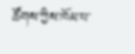ཚོགས་ཀྱིས་ཁོམ་པ་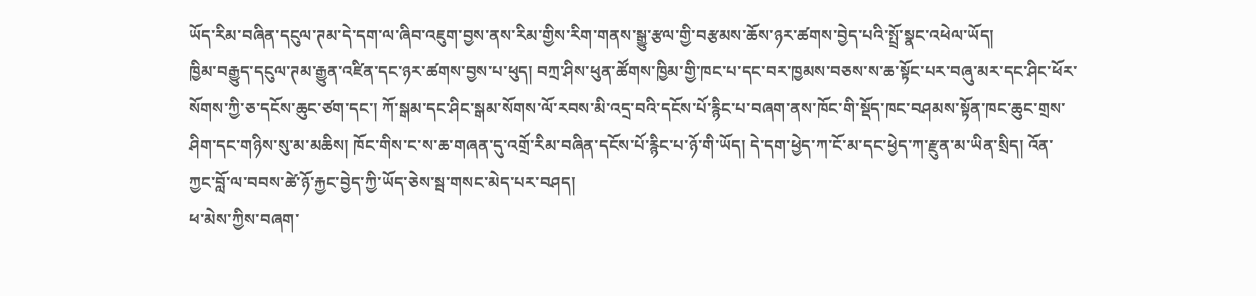ཡོད་རིམ་བཞིན་དངུལ་ཊམ་དེ་དག་ལ་ཞིབ་འཇུག་བྱས་ནས་རིམ་གྱིས་རིག་གནས་སྒྱུ་རྩལ་གྱི་བརྩམས་ཆོས་ཉར་ཚགས་བྱེད་པའི་སྤྲོ་སྣང་འཕེལ་ཡོད།
ཁྱིམ་བརྒྱུད་དངུལ་ཊམ་རྒྱུན་འཛིན་དང་ཉར་ཚགས་བྱས་པ་ཕུད། བཀྲ་ཤིས་ཕུན་ཚོགས་ཁྱིམ་གྱི་ཁང་པ་དང་བར་ཁྱམས་བཅས་ས་ཆ་སྟོང་པར་བཞུ་མར་དང་ཤིང་ཕོར་སོགས་ཀྱི་ཅ་དངོས་ཆུང་ཙག་དང་། ཀོ་སྒམ་དང་ཤིང་སྒམ་སོགས་ལོ་རབས་མི་འདྲ་བའི་དངོས་པོ་རྙིང་པ་བཞག་ནས་ཁོང་གི་སྡོད་ཁང་བཤམས་སྟོན་ཁང་ཆུང་གྲས་ཤིག་དང་གཉིས་སུ་མ་མཆིས། ཁོང་གིས་ང་ས་ཆ་གཞན་དུ་འགྲོ་རིམ་བཞིན་དངོས་པོ་རྙིང་པ་ཉོ་གི་ཡོད། དེ་དག་ཕྱེད་ཀ་ངོ་མ་དང་ཕྱེད་ཀ་རྫུན་མ་ཡིན་སྲིད། འོན་ཀྱང་བློ་ལ་བབས་ཚེ་ཉོ་རྐྱང་བྱེད་ཀྱི་ཡོད་ཅེས་སྦ་གསང་མེད་པར་བཤད།
ཕ་མེས་ཀྱིས་བཞག་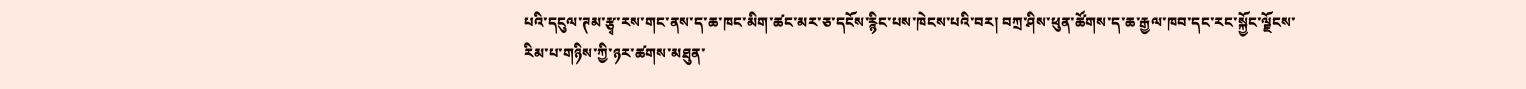པའི་དངུལ་ཊམ་རྩྭ་རས་གང་ནས་ད་ཆ་ཁང་མིག་ཚང་མར་ཅ་དངོས་རྙིང་པས་ཁེངས་པའི་བར། བཀྲ་ཤིས་ཕུན་ཚོགས་ད་ཆ་རྒྱལ་ཁབ་དང་རང་སྐྱོང་ལྗོངས་རིམ་པ་གཉིས་ཀྱི་ཉར་ཚགས་མཐུན་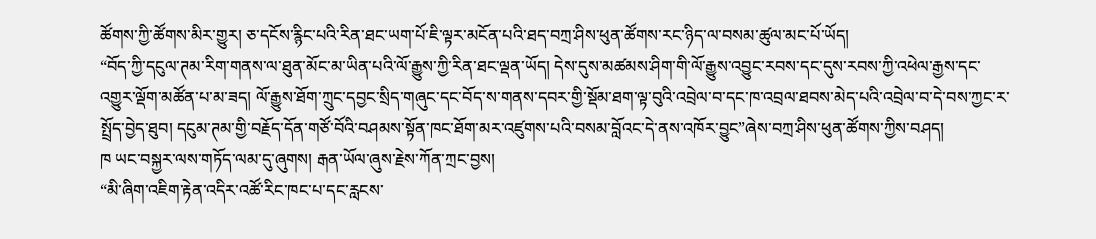ཚོགས་ཀྱི་ཚོགས་མིར་གྱུར། ཅ་དངོས་རྙིང་པའི་རིན་ཐང་ཡག་པོ་ཇི་ལྟར་མངོན་པའི་ཐད་བཀྲ་ཤིས་ཕུན་ཚོགས་རང་ཉིད་ལ་བསམ་ཚུལ་མང་པོ་ཡོད།
“བོད་ཀྱི་དངུལ་ཊམ་རིག་གནས་ལ་ཐུན་མོང་མ་ཡིན་པའི་ལོ་རྒྱུས་ཀྱི་རིན་ཐང་ལྡན་ཡོད། དེས་དུས་མཚམས་ཤིག་གི་ལོ་རྒྱུས་འབྱུང་རབས་དང་དུས་རབས་ཀྱི་འཕེལ་རྒྱས་དང་འགྱུར་ལྡོག་མཚོན་པ་མ་ཟད། ལོ་རྒྱུས་ཐོག་ཀྲུང་དབྱང་སྲིད་གཞུང་དང་བོད་ས་གནས་དབར་གྱི་སྡོམ་ཐག་ལྟ་བུའི་འབྲེལ་བ་དང་ཁ་འབྲལ་ཐབས་མེད་པའི་འབྲེལ་བ་དེ་བས་ཀྱང་ར་སྤྲོད་བྱེད་ཐུབ། དངུམ་ཊམ་གྱི་བརྗོད་དོན་གཙོ་བོའི་བཤམས་སྟོན་ཁང་ཐོག་མར་འཛུགས་པའི་བསམ་བློའང་དེ་ནས་འཁོར་བྱུང”ཞེས་བཀྲ་ཤིས་ཕུན་ཚོགས་ཀྱིས་བཤད།
ཁ ཡང་བསྐྱར་ལས་གཏོད་ལམ་དུ་ཞུགས། རྒན་ཡོལ་ཞུས་རྗེས་ཀོན་ཀྲང་བྱས།
“མི་ཞིག་འཇིག་རྟེན་འདིར་འཚོ་རིང་ཁང་པ་དང་རླངས་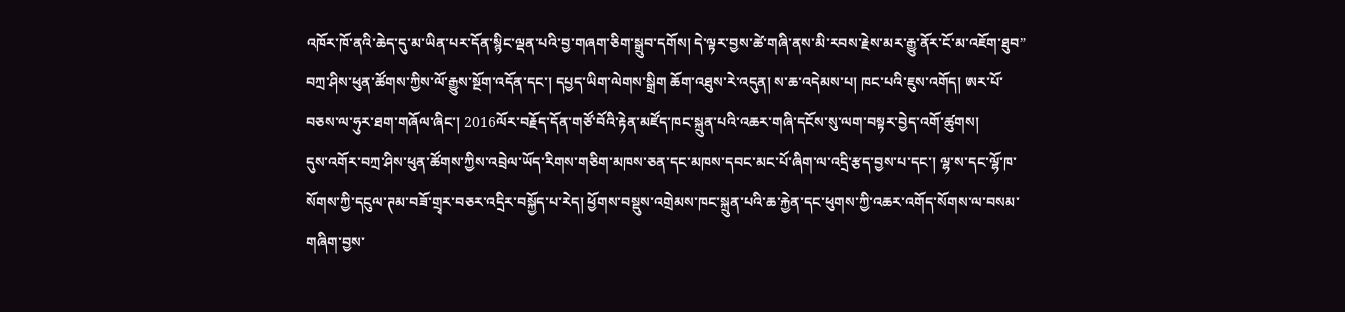འཁོར་ཁོ་ནའི་ཆེད་དུ་མ་ཡིན་པར་དོན་སྙིང་ལྡན་པའི་བྱ་གཞག་ཅིག་སྒྲུབ་དགོས། དེ་ལྟར་བྱས་ཚེ་གཞི་ནས་མི་རབས་རྗེས་མར་རྒྱུ་ནོར་ངོ་མ་འཇོག་ཐུབ” བཀྲ་ཤིས་ཕུན་ཚོགས་ཀྱིས་ལོ་རྒྱུས་སྔོག་འདོན་དང་། དཔྱད་ཡིག་ལེགས་སྒྲིག ཆོག་འཐུས་རེ་འདུན། ས་ཆ་འདེམས་པ། ཁང་པའི་ཇུས་འགོད། ཨར་པོ་བཅས་ལ་ཧུར་ཐག་གཞོལ་ཞིང་། 2016ལོར་བརྗོད་དོན་གཙོ་བོའི་རྟེན་མཛོད་ཁང་སྐྲུན་པའི་འཆར་གཞི་དངོས་སུ་ལག་བསྟར་བྱེད་འགོ་ཚུགས།
དུས་འགོར་བཀྲ་ཤིས་ཕུན་ཚོགས་ཀྱིས་འབྲེལ་ཡོད་རིགས་གཅིག་མཁས་ཅན་དང་མཁས་དབང་མང་པོ་ཞིག་ལ་འདྲི་རྩད་བྱས་པ་དང་། ལྷ་ས་དང་ལྷོ་ཁ་སོགས་ཀྱི་དངུལ་ཊམ་བཟོ་གྲྭར་བཅར་འདྲིར་བསྐྱོད་པ་རེད། ཕྱོགས་བསྡུས་འགྲེམས་ཁང་སྐྲུན་པའི་ཆ་རྐྱེན་དང་ཕུགས་ཀྱི་འཆར་འགོད་སོགས་ལ་བསམ་གཞིག་བྱས་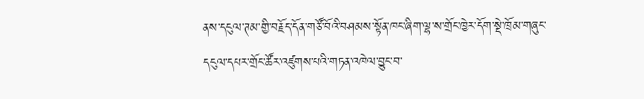ནས་དངུལ་ཊམ་གྱི་བརྗོད་དོན་གཙོ་བོའི་བཤམས་སྟོན་ཁང་ཞིག་ལྷ་ས་གྲོང་ཁྱེར་དོག་སྡེ་ཁྲོམ་གཞུང་དངུལ་དཔར་གྲོང་ཚོར་འཛུགས་པའི་གཏན་འཁེལ་བྱུང་བ་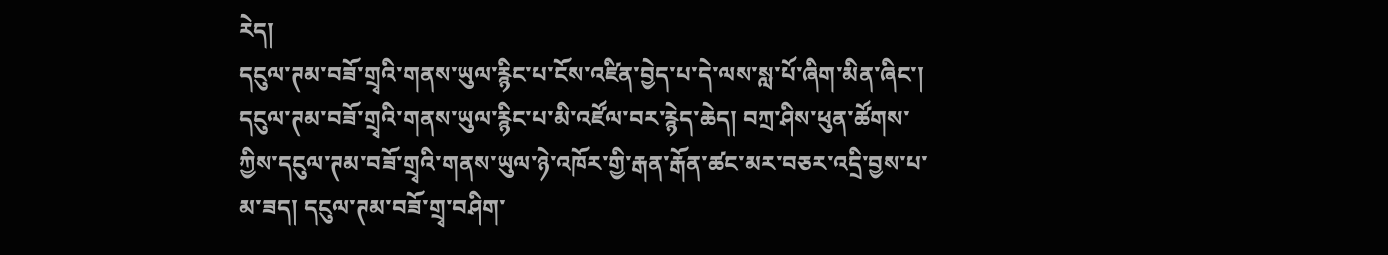རེད།
དངུལ་ཊམ་བཟོ་གྲྭའི་གནས་ཡུལ་རྙིང་པ་ངོས་འཛིན་བྱེད་པ་དེ་ལས་སླ་པོ་ཞིག་མིན་ཞིང་། དངུལ་ཊམ་བཟོ་གྲྭའི་གནས་ཡུལ་རྙིང་པ་མི་འཛོལ་བར་རྙེད་ཆེད། བཀྲ་ཤིས་ཕུན་ཚོགས་ཀྱིས་དངུལ་ཊམ་བཟོ་གྲྭའི་གནས་ཡུལ་ཉེ་འཁོར་གྱི་རྒན་རྒོན་ཚང་མར་བཅར་འདྲི་བྱས་པ་མ་ཟད། དངུལ་ཊམ་བཟོ་གྲྭ་བཤིག་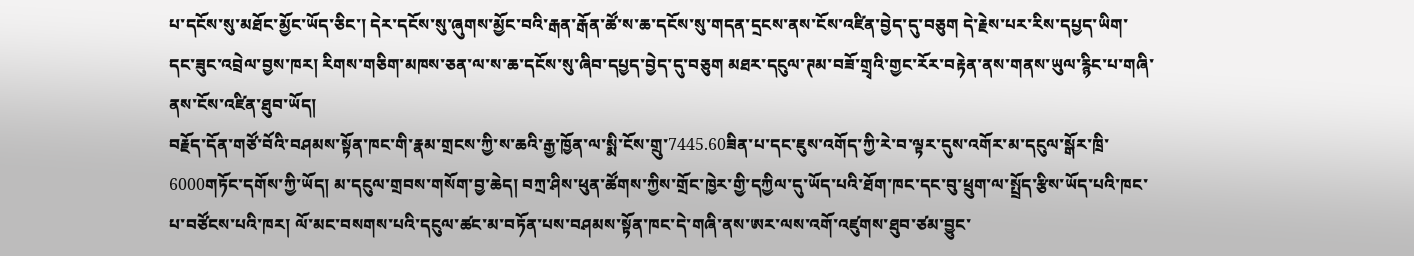པ་དངོས་སུ་མཐོང་མྱོང་ཡོད་ཅིང་། དེར་དངོས་སུ་ཞུགས་མྱོང་བའི་རྒན་རྒོན་ཚོ་ས་ཆ་དངོས་སུ་གདན་དྲངས་ནས་ངོས་འཛིན་བྱེད་དུ་བཅུག དེ་རྗེས་པར་རིས་དཔྱད་ཡིག་དང་ཟུང་འབྲེལ་བྱས་ཁར། རིགས་གཅིག་མཁས་ཅན་ལ་ས་ཆ་དངོས་སུ་ཞིབ་དཔྱད་བྱེད་དུ་བཅུག མཐར་དངུལ་ཊམ་བཟོ་གྲྭའི་གྱང་རོར་བརྟེན་ནས་གནས་ཡུལ་རྙིང་པ་གཞི་ནས་ངོས་འཛིན་ཐུབ་ཡོད།
བརྗོད་དོན་གཙོ་བོའི་བཤམས་སྟོན་ཁང་གི་རྣམ་གྲངས་ཀྱི་ས་ཆའི་རྒྱ་ཁྱོན་ལ་སྨི་ངོས་གྲུ་7445.60ཟིན་པ་དང་ཇུས་འགོད་ཀྱི་རེ་བ་ལྟར་དུས་འགོར་མ་དངུལ་སྒོར་ཁྲི་6000གཏོང་དགོས་ཀྱི་ཡོད། མ་དངུལ་གྲབས་གསོག་བྱ་ཆེད། བཀྲ་ཤིས་ཕུན་ཚོགས་ཀྱིས་གྲོང་ཁྱེར་གྱི་དཀྱིལ་དུ་ཡོད་པའི་ཐོག་ཁང་དང་བུ་ཕྲུག་ལ་སྤྲོད་རྩིས་ཡོད་པའི་ཁང་པ་བཙོངས་པའི་ཁར། ལོ་མང་བསགས་པའི་དངུལ་ཚང་མ་བཏོན་པས་བཤམས་སྟོན་ཁང་དེ་གཞི་ནས་ཨར་ལས་འགོ་འཛུགས་ཐུབ་ཙམ་བྱུང་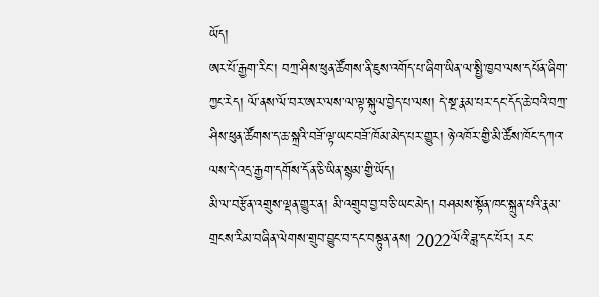ཡོད།
ཨར་པོ་རྒྱག་རིང་། བཀྲ་ཤིས་ཕུན་ཚོགས་ནི་ཇུས་འགོད་པ་ཞིག་ཡིན་ལ་སྤྱི་ཁྱབ་ལས་དཔོན་ཞིག་ཀྱང་རེད། ལོ་ནས་ལོ་བར་ཨར་ལས་ལ་ལྟ་སྐུལ་བྱེད་པ་ལས། དེ་སྔ་རྣམ་པར་དང་དོད་ཆེ་བའི་བཀྲ་ཤིས་ཕུན་ཚོགས་ད་ཆ་སྐྲའི་བཟོ་ལྟ་ཡང་བཟོ་ཁོམ་མེད་པར་གྱུར། ཉེ་འཁོར་གྱི་མི་ཚོས་ཁོང་དཀའ་ལས་དེ་འདྲ་རྒྱག་དགོས་དོན་ཅི་ཡིན་སྙམ་གྱི་ཡོད།
མི་ལ་བརྩོན་འགྲུས་ལྡན་གྱུར་ན། མི་འགྲུབ་བྱ་བ་ཅི་ཡང་མེད། བཤམས་སྟོན་ཁང་སྐྲུན་པའི་རྣམ་གྲངས་རིམ་བཞིན་ལེགས་གྲུབ་བྱུང་བ་དང་བསྟུན་ནས། 2022ལོའི་ཟླ་དང་པོར། རང་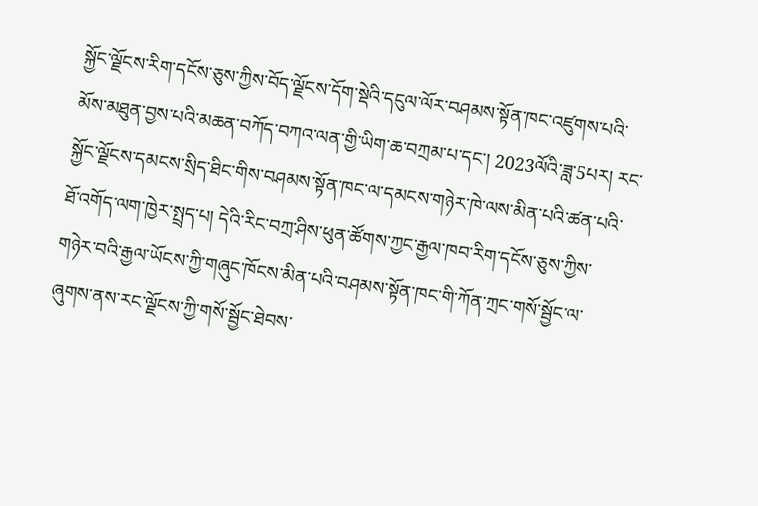སྐྱོང་ལྗོངས་རིག་དངོས་ཅུས་ཀྱིས་བོད་ལྗོངས་དོག་སྡེའི་དངུལ་ལོར་བཤམས་སྟོན་ཁང་འཛུགས་པའི་མོས་མཐུན་བྱས་པའི་མཆན་བཀོད་བཀའ་ལན་གྱི་ཡིག་ཆ་བཀྲམ་པ་དང་། 2023ལོའི་ཟླ་5པར། རང་སྐྱོང་ལྗོངས་དམངས་སྲིད་ཐིང་གིས་བཤམས་སྟོན་ཁང་ལ་དམངས་གཉེར་ཁེ་ལས་མིན་པའི་ཚན་པའི་ཐོ་འགོད་ལག་ཁྱེར་སྤྲད་པ། དེའི་རིང་བཀྲ་ཤིས་ཕུན་ཚོགས་ཀྱང་རྒྱལ་ཁབ་རིག་དངོས་ཅུས་ཀྱིས་གཉེར་བའི་རྒྱལ་ཡོངས་ཀྱི་གཞུང་ཁོངས་མིན་པའི་བཤམས་སྟོན་ཁང་གི་ཀོན་ཀྲང་གསོ་སྦྱོང་ལ་ཞུགས་ནས་རང་ལྗོངས་ཀྱི་གསོ་སྦྱོང་ཐེབས་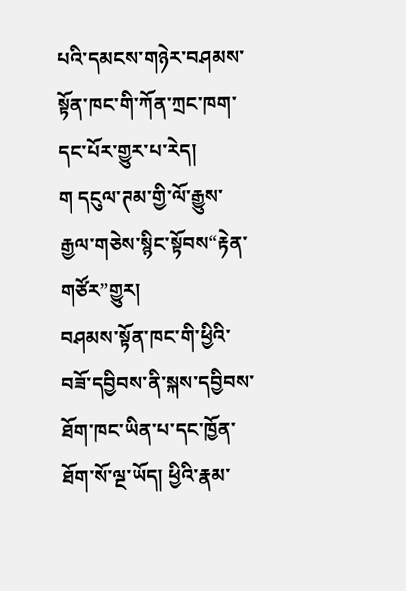པའི་དམངས་གཉེར་བཤམས་སྟོན་ཁང་གི་ཀོན་ཀྲང་ཁག་དང་པོར་གྱུར་པ་རེད།
ག དངུལ་ཊམ་གྱི་ལོ་རྒྱུས་རྒྱལ་གཅེས་སྙིང་སྟོབས“རྟེན་གཙོར”གྱུར།
བཤམས་སྟོན་ཁང་གི་ཕྱིའི་བཟོ་དབྱིབས་ནི་སྐས་དབྱིབས་ཐོག་ཁང་ཡིན་པ་དང་ཁྱོན་ཐོག་སོ་ལྔ་ཡོད། ཕྱིའི་རྣམ་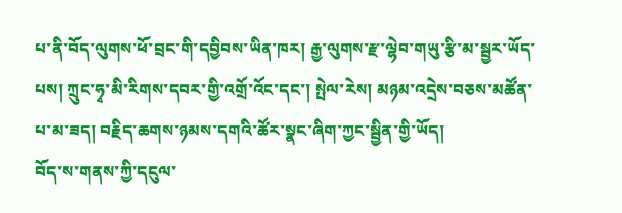པ་ནི་བོད་ལུགས་ཕོ་བྲང་གི་དབྱིབས་ཡིན་ཁར། རྒྱ་ལུགས་རྫ་ལྷེབ་གཡུ་རྩི་མ་སྦྱར་ཡོད་པས། ཀྲུང་ཧྭ་མི་རིགས་དབར་གྱི་འགྲོ་འོང་དང་། སྤེལ་རེས། མཉམ་འདྲེས་བཅས་མཚོན་པ་མ་ཟད། བརྗིད་ཆགས་ཉམས་དགའི་ཚོར་སྣང་ཞིག་ཀྱང་སྦྱིན་གྱི་ཡོད།
བོད་ས་གནས་ཀྱི་དངུལ་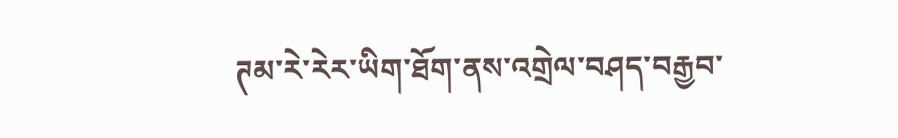ཊམ་རེ་རེར་ཡིག་ཐོག་ནས་འགྲེལ་བཤད་བརྒྱབ་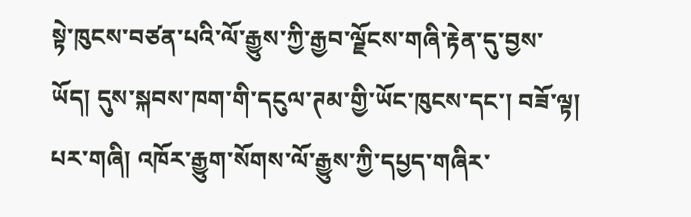སྟེ་ཁུངས་བཙན་པའི་ལོ་རྒྱུས་ཀྱི་རྒྱབ་ལྗོངས་གཞི་རྟེན་དུ་བྱས་ཡོད། དུས་སྐབས་ཁག་གི་དངུལ་ཊམ་གྱི་ཡོང་ཁུངས་དང་། བཟོ་ལྟ། པར་གཞི། འཁོར་རྒྱུག་སོགས་ལོ་རྒྱུས་ཀྱི་དཔྱད་གཞིར་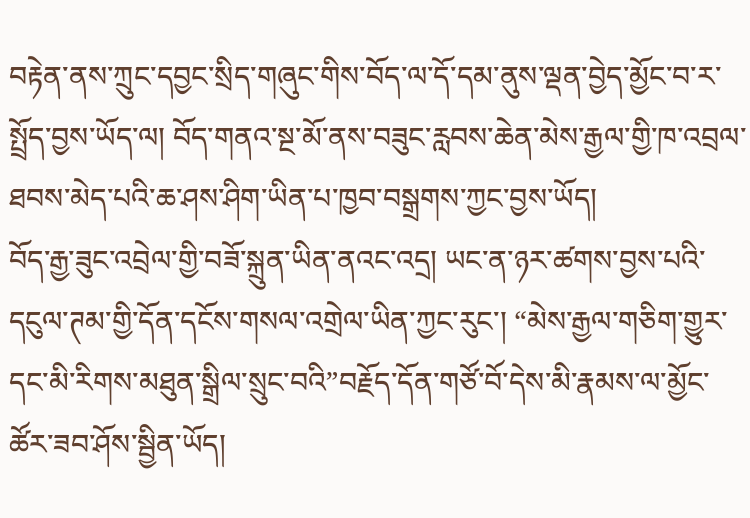བརྟེན་ནས་ཀྲུང་དབྱང་སྲིད་གཞུང་གིས་བོད་ལ་དོ་དམ་ནུས་ལྡན་བྱེད་མྱོང་བ་ར་སྤྲོད་བྱས་ཡོད་ལ། བོད་གནའ་སྔ་མོ་ནས་བཟུང་རླབས་ཆེན་མེས་རྒྱལ་གྱི་ཁ་འབྲལ་ཐབས་མེད་པའི་ཆ་ཤས་ཤིག་ཡིན་པ་ཁྱབ་བསྒྲགས་ཀྱང་བྱས་ཡོད།
བོད་རྒྱ་ཟུང་འབྲེལ་གྱི་བཟོ་སྐྲུན་ཡིན་ནའང་འདྲ། ཡང་ན་ཉར་ཚགས་བྱས་པའི་དངུལ་ཊམ་གྱི་དོན་དངོས་གསལ་འགྲེལ་ཡིན་ཀྱང་རུང་། “མེས་རྒྱལ་གཅིག་གྱུར་དང་མི་རིགས་མཐུན་སྒྲིལ་སྲུང་བའི”བརྗོད་དོན་གཙོ་བོ་དེས་མི་རྣམས་ལ་མྱོང་ཚོར་ཟབ་ཤོས་སྦྱིན་ཡོད།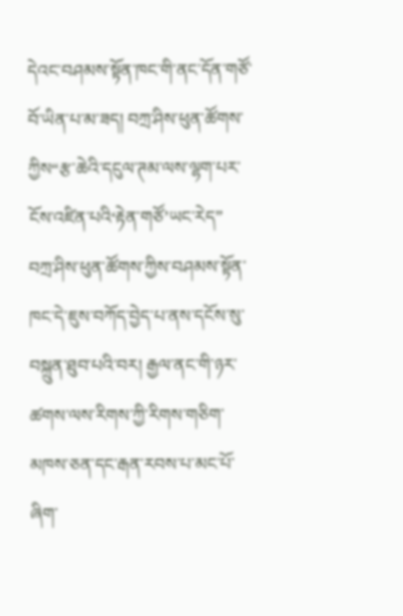དེའང་བཤམས་སྟོན་ཁང་གི་ནང་དོན་གཙོ་བོ་ཡིན་པ་མ་ཟད། བཀྲ་ཤིས་ཕུན་ཚོགས་ཀྱིས“རྩ་ཆེའི་དངུལ་ཊམ་ལས་ལྷག་པར་ངོས་འཛིན་པའི‘རྟེན་གཙོ’ཡང་རེད”
བཀྲ་ཤིས་ཕུན་ཚོགས་ཀྱིས་བཤམས་སྟོན་ཁང་དེ་ཇུས་བཀོད་བྱེད་པ་ནས་དངོས་སུ་བསྐྲུན་ཐུབ་པའི་བར། རྒྱལ་ནང་གི་ཉར་ཚགས་ལས་རིགས་ཀྱི་རིགས་གཅིག་མཁས་ཅན་དང་རྒན་རབས་པ་མང་པོ་ཞིག་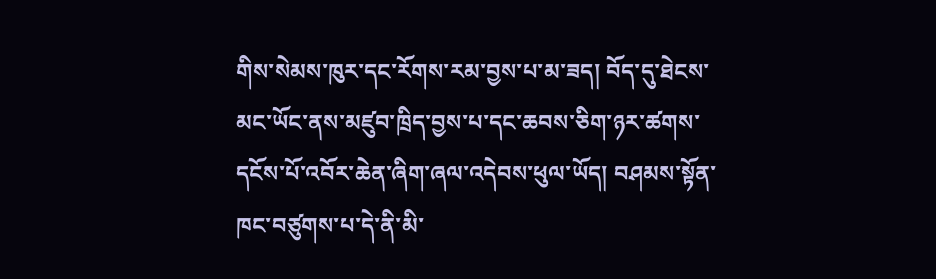གིས་སེམས་ཁུར་དང་རོགས་རམ་བྱས་པ་མ་ཟད། བོད་དུ་ཐེངས་མང་ཡོང་ནས་མཛུབ་ཁྲིད་བྱས་པ་དང་ཆབས་ཅིག་ཉར་ཚགས་དངོས་པོ་འབོར་ཆེན་ཞིག་ཞལ་འདེབས་ཕུལ་ཡོད། བཤམས་སྟོན་ཁང་བཙུགས་པ་དེ་ནི་མི་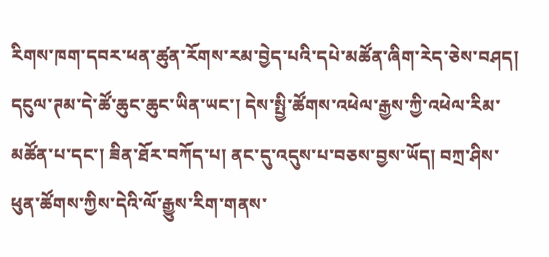རིགས་ཁག་དབར་ཕན་ཚུན་རོགས་རམ་བྱེད་པའི་དཔེ་མཚོན་ཞིག་རེད་ཅེས་བཤད།
དངུལ་ཊམ་དེ་ཚོ་ཆུང་ཆུང་ཡིན་ཡང་། དེས་སྤྱི་ཚོགས་འཕེལ་རྒྱས་ཀྱི་འཕེལ་རིམ་མཚོན་པ་དང་། ཟིན་ཐོར་བཀོད་པ། ནང་དུ་འདུས་པ་བཅས་བྱས་ཡོད། བཀྲ་ཤིས་ཕུན་ཚོགས་ཀྱིས་དེའི་ལོ་རྒྱུས་རིག་གནས་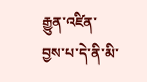རྒྱུན་འཛིན་བྱས་པ་དེ་ནི་མི་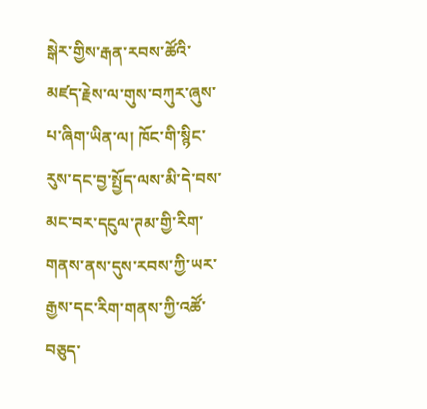སྒེར་གྱིས་རྒན་རབས་ཚོའི་མཛད་རྗེས་ལ་གུས་བཀུར་ཞུས་པ་ཞིག་ཡིན་ལ། ཁོང་གི་སྙིང་རུས་དང་བྱ་སྤྱོད་ལས་མི་དེ་བས་མང་བར་དངུལ་ཊམ་གྱི་རིག་གནས་ནས་དུས་རབས་ཀྱི་ཡར་རྒྱས་དང་རིག་གནས་ཀྱི་འཚོ་བཅུད་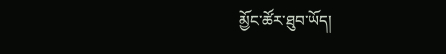མྱོང་ཚོར་ཐུབ་ཡོད།